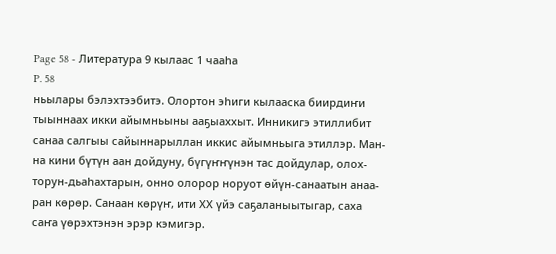Page 58 - Литература 9 кылаас 1 чааһа
P. 58
ньылары бэлэхтээбитэ. Олортон эһиги кылааска биирдиҥи
тыыннаах икки айымньыны ааҕыаххыт. Инникигэ этиллибит
санаа салгыы сайыннарыллан иккис айымньыга этиллэр. Ман-
на кини бүтүн аан дойдуну, бүгүҥҥүнэн тас дойдулар, олох-
торун-дьаһахтарын, онно олорор норуот өйүн-санаатын анаа-
ран көрөр. Санаан көрүҥ, ити ХХ үйэ саҕаланыытыгар, саха
саҥа үөрэхтэнэн эрэр кэмигэр.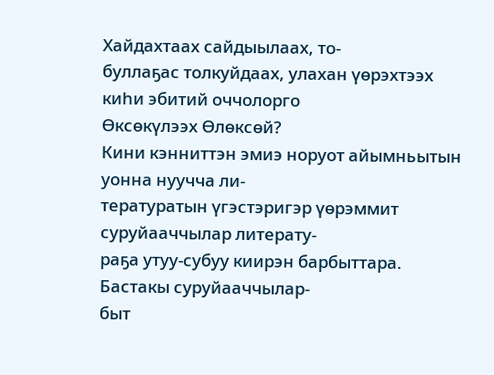Хайдахтаах сайдыылаах, то-
буллаҕас толкуйдаах, улахан үөрэхтээх киһи эбитий оччолорго
Өксөкүлээх Өлөксөй?
Кини кэнниттэн эмиэ норуот айымньытын уонна нуучча ли-
тературатын үгэстэригэр үөрэммит суруйааччылар литерату-
раҕа утуу-субуу киирэн барбыттара. Бастакы суруйааччылар-
быт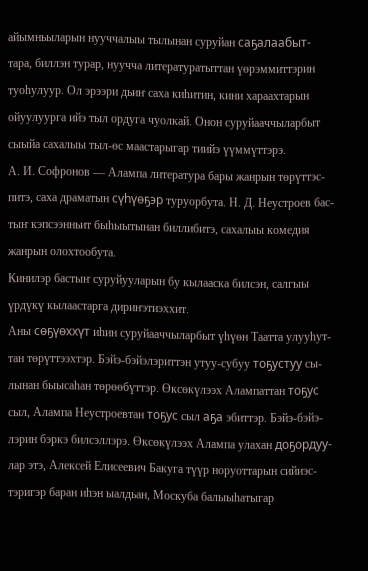айымньыларын нууччалыы тылынан суруйан саҕалаабыт-
тара, биллэн турар, нуучча литературатыттан үөрэммиттэрин
туоһулуур. Ол эрээри дьиҥ саха киһитин, кини хараахтарын
ойуулуурга ийэ тыл ордуга чуолкай. Онон суруйааччыларбыт
сыыйа сахалыы тыл-өс маастарыгар тиийэ үүммүттэрэ.
А. И. Софронов — Алампа литература бары жанрын төрүттэс-
питэ, саха драматын сүһүөҕэр туруорбута. Н. Д. Неустроев бас-
тыҥ кэпсээнньит быһыытынан биллибитэ, сахалыы комедия
жанрын олохтообута.
Кинилэр бастыҥ суруйууларын бу кылааска билсэн, салгыы
үрдүкү кылаастарга дириҥэтиэххит.
Аны сөҕүөххүт иһин суруйааччыларбыт үһүөн Таатта улууһут-
тан төрүттээхтэр. Бэйэ-бэйэлэриттэн утуу-субуу тоҕустуу сы-
лынан быысаһан төрөөбүттэр. Өксөкүлээх Алампаттан тоҕус
сыл, Алампа Неустроевтан тоҕус сыл аҕа эбиттэр. Бэйэ-бэйэ-
лэрин бэркэ билсэллэрэ. Өксөкүлээх Алампа улахан доҕордуу-
лар этэ, Алексей Елисеевич Бакуга түүр норуоттарын сийиэс-
тэригэр баран иһэн ыалдьан, Москуба балыыһатыгар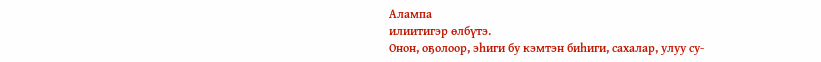Алампа
илиитигэр өлбүтэ.
Онон, оҕолоор, эһиги бу кэмтэн биһиги, сахалар, улуу су-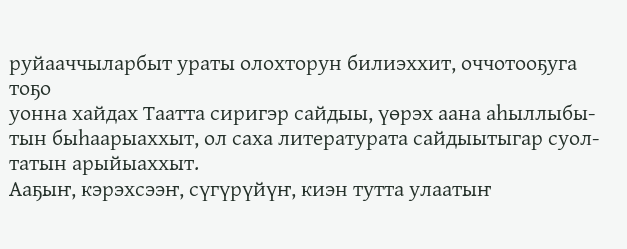руйааччыларбыт ураты олохторун билиэххит, оччотооҕуга тоҕо
уонна хайдах Таатта сиригэр сайдыы, үөрэх аана аһыллыбы-
тын быһаарыаххыт, ол саха литературата сайдыытыгар суол-
татын арыйыаххыт.
Ааҕыҥ, кэрэхсээҥ, сүгүрүйүҥ, киэн тутта улаатыҥ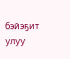бэйэҕит
улуу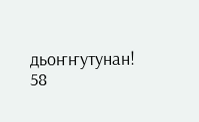дьоҥҥутунан!
58